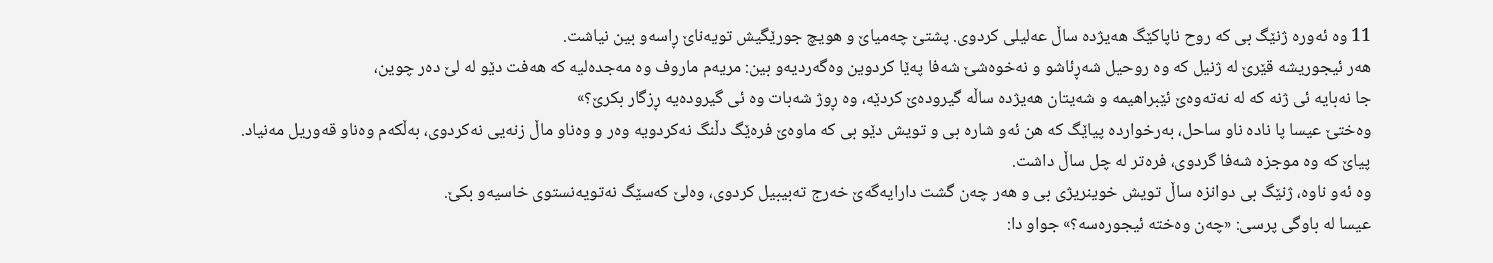11 وه ئەوره ژنێگ بی که روح ناپاکێگ هەیژده ساڵ عەلیلی کردوی. پشتێ چەمیاێ و هویچ جورێگیش تویەناێ ڕاسەو بین نیاشت.
هەر ئیجوریشه قێرێ له ژنیل که وه روحیل شەڕئاشو و نەخوەشێ شەفا پەێا کردوین وەگەردیەو بین: مریەم ماروف وه مەجدەلیه که هەفت دێو له لێ دەر چوین،
جا نەبایه ئی ژنه که له نەتەوەێ ئێبراهیمه و شەیتان هەیژده ساڵه گیرودەێ کردێه، وه ڕوژ شەبات وه ئی گیرودەیه ڕزگار بکرێ؟»
وەختێ عیسا پا ناده ناو ساحل، بەرخوارده پیاێگ که هن ئەو شاره بی و تویش دێو بی که ماوەێ فرەێگ دڵنگ نەکردویه وەر و وەناو ماڵ زنەیی نەکردوی، بەڵکەم وەناو قەوریل مەنیاد.
پیاێ که وه موجزه شەفا گردوی، فرەتر له چل ساڵ داشت.
وه ئەو ناوه، ژنێگ بی دوانزه ساڵ تویش خوینریژی بی و هەر چەن گشت دارایەگەێ خەرج تەبیبیل کردوی، وەلێ کەسێگ نەتویەنستوی خاسیەو بکێ.
عیسا له باوگی پرسی: «چەن وەخته ئیجورەسه؟» جواو دا: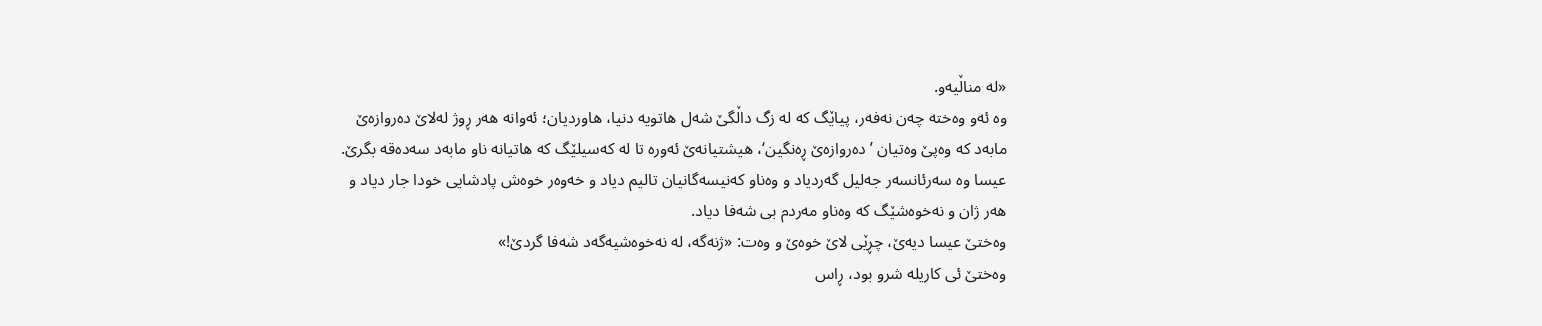«له مناڵیەو.
وه ئەو وەخته چەن نەفەر، پیاێگ که له زگ داڵگێ شەل هاتویه دنیا، هاوردیان؛ ئەوانه هەر ڕوژ لەلاێ دەروازەێ مابەد که وەپێ وەتیان ’دەروازەێ ڕەنگین‘، هیشتیانەێ ئەوره تا له کەسیلێگ که هاتیانه ناو مابەد سەدەقه بگرێ.
عیسا وه سەرئانسەر جەلیل گەردیاد و وەناو کەنیسەگانیان تالیم دیاد و خەوەر خوەش پادشایی خودا جار دیاد و هەر ژان و نەخوەشێگ که وەناو مەردم بی شەفا دیاد.
وەختێ عیسا دیەێ، چڕێی لاێ خوەێ و وەت: «ژنەگه، له نەخوەشیەگەد شەفا گردێ!»
وەختێ ئی کاریله شرو بود، ڕاس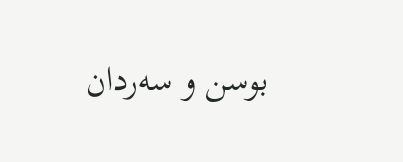بوسن و سەردان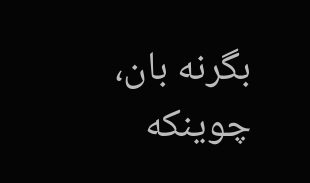بگرنه بان، چوینکه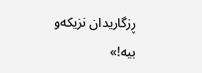ڕزگاریدان نزیکەو بیه!»